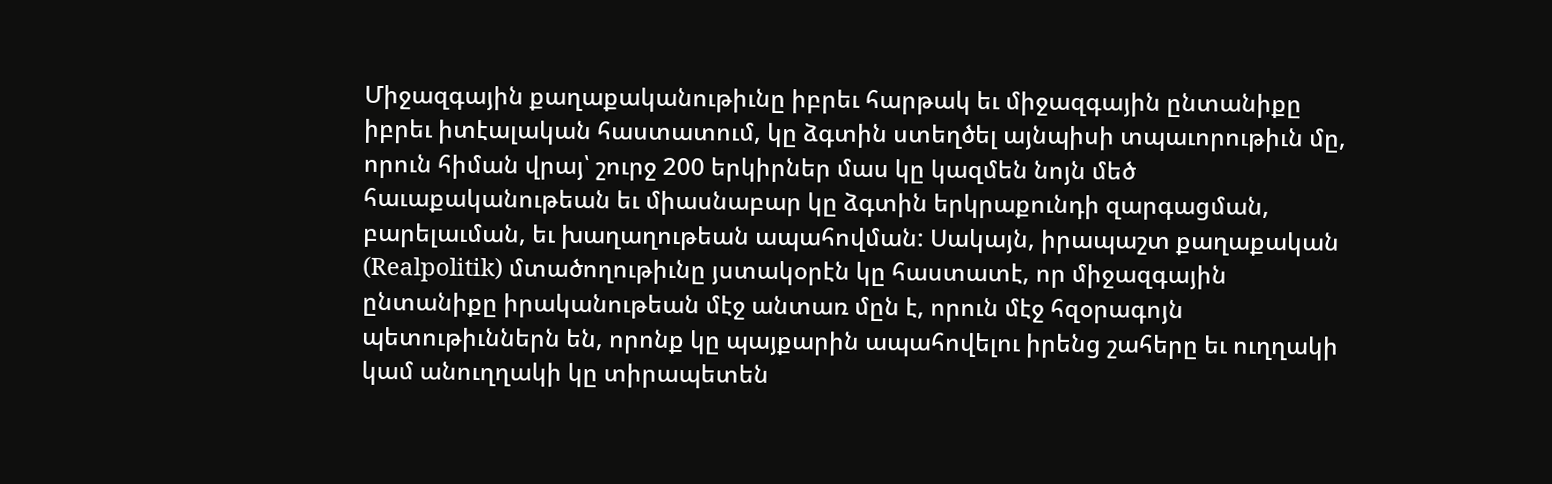Միջազգային քաղաքականութիւնը իբրեւ հարթակ եւ միջազգային ընտանիքը իբրեւ իտէալական հաստատում, կը ձգտին ստեղծել այնպիսի տպաւորութիւն մը, որուն հիման վրայ՝ շուրջ 200 երկիրներ մաս կը կազմեն նոյն մեծ հաւաքականութեան եւ միասնաբար կը ձգտին երկրաքունդի զարգացման, բարելաւման, եւ խաղաղութեան ապահովման: Սակայն, իրապաշտ քաղաքական (Realpolitik) մտածողութիւնը յստակօրէն կը հաստատէ, որ միջազգային ընտանիքը իրականութեան մէջ անտառ մըն է, որուն մէջ հզօրագոյն պետութիւններն են, որոնք կը պայքարին ապահովելու իրենց շահերը եւ ուղղակի կամ անուղղակի կը տիրապետեն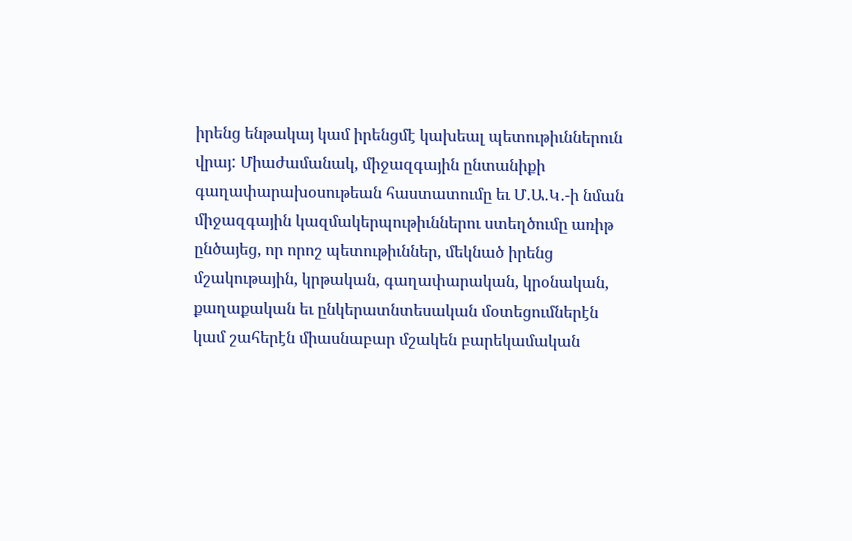իրենց ենթակայ կամ իրենցմէ կախեալ պետութիւններուն վրայ: Միաժամանակ, միջազգային ընտանիքի գաղափարախօսութեան հաստատումը եւ Մ․Ա․Կ․-ի նման միջազգային կազմակերպութիւններու ստեղծումը առիթ ընծայեց, որ որոշ պետութիւններ, մեկնած իրենց մշակութային, կրթական, գաղափարական, կրօնական, քաղաքական եւ ընկերատնտեսական մօտեցումներէն կամ շահերէն միասնաբար մշակեն բարեկամական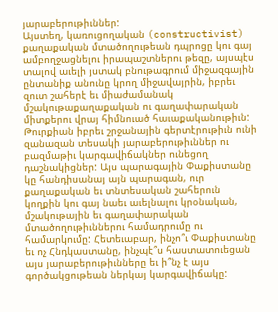յարաբերութիւններ:
Այստեղ, կառուցողական (constructivist) քաղաքական մտածողութեան դպրոցը կու գայ ամբողջացնելու իրապաշտներու թեզը, այսպէս տալով աւելի յստակ բնութագրում միջազգային ընտանիք անունը կրող միջավայրին, իբրեւ զուտ շահերէ եւ միաժամանակ մշակութաքաղաքական ու գաղափարական միտքերու վրայ հիմնուած հաւաքականութիւն: Թուրքիան իբրեւ շրջանային գերտէրութիւն ունի զանազան տեսակի յարաբերութիւններ ու բազմաթիւ կարգավիճակներ ունեցող դաշնակիցներ: Այս պարագային Փաքիստանը կը հանդիսանայ այն պարագան, ուր քաղաքական եւ տնտեսական շահերուն կողքին կու գայ նաեւ աւելնալու կրօնական, մշակութային եւ գաղափարական մտածողութիւններու համադրումը ու համարկումը: Հետեւաբար, ինչո՞ւ Փաքիստանը եւ ոչ Հնդկաստանը, ինչպէ՞ս հաստատուեցան այս յարաբերութիւնները եւ ի՞նչ է այս գործակցութեան ներկայ կարգավիճակը: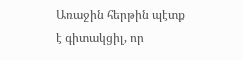Առաջին հերթին պէտք է գիտակցիլ, որ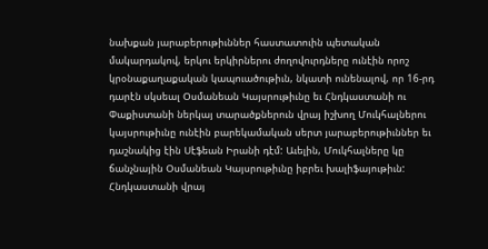նախքան յարաբերութիւններ հաստատուին պետական մակարդակով, երկու երկիրներու ժողովուրդները ունէին որոշ կրօնաքաղաքական կապուածութիւն, նկատի ունենալով, որ 16-րդ դարէն սկսեալ Օսմանեան Կայսրութիւնը եւ Հնդկաստանի ու Փաքիստանի ներկայ տարածքներուն վրայ իշխող Մուկհալներու կայսրութիւնը ունէին բարեկամական սերտ յարաբերութիւններ եւ դաշնակից էին Սէֆեան Իրանի դէմ: Աւելին, Մուկհալները կը ճանչնային Օսմանեան Կայսրութիւնը իբրեւ խալիֆայութիւն: Հնդկաստանի վրայ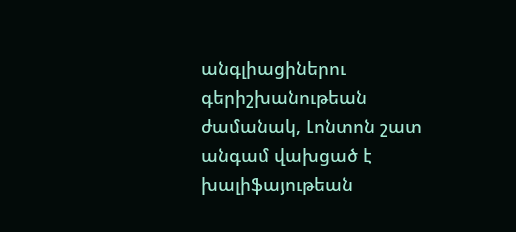անգլիացիներու գերիշխանութեան ժամանակ, Լոնտոն շատ անգամ վախցած է խալիֆայութեան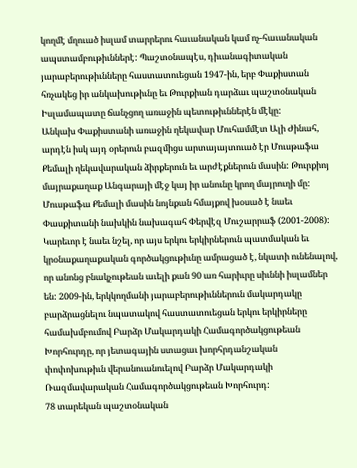կողմէ մղուած իսլամ տարրերու հաւանական կամ ոչ-հաւանական ապստամբութիւններէ: Պաշտօնապէս, դիւանագիտական յարաբերութիւնները հաստատուեցան 1947-ին, երբ Փաքիստան հռչակեց իր անկախութիւնը եւ Թուրքիան դարձաւ պաշտօնական Իսլամապատը ճանչցող առաջին պետութիւններէն մէկը:
Անկախ Փաքիստանի առաջին ղեկավար Մուհամմէտ Ալի Ժինահ, արդէն իսկ այդ օրերուն բազմիցս արտայայտուած էր Մուսթաֆա Քեմալի ղեկավարական ձիրքերուն եւ արժէքներուն մասին: Թուրքիոյ մայրաքաղաք Անգարայի մէջ կայ իր անունը կրող մայրուղի մը: Մուսթաֆա Քեմալի մասին նոյնքան հմայքով խօսած է նաեւ Փասքիտանի նախկին նախագահ Փերվէզ Մուշարրաֆ (2001-2008): Կարեւոր է նաեւ նշել, որ այս երկու երկիրներուն պատմական եւ կրօնաքաղաքական գործակցութիւնը ամրացած է, նկատի ունենալով, որ անոնց բնակչութեան աւելի քան 90 առ հարիւրը սիւննի իսլամներ են: 2009-ին, երկկողմանի յարաբերութիւններուն մակարդակը բարձրացնելու նպատակով հաստատուեցան երկու երկիրները համախմբումով Բարձր Մակարդակի Համագործակցութեան Խորհուրդը, որ յետագային ստացաւ խորհրդանշական փոփոխութիւն վերանուանուելով Բարձր Մակարդակի Ռազմավարական Համագործակցութեան Խորհուրդ:
78 տարեկան պաշտօնական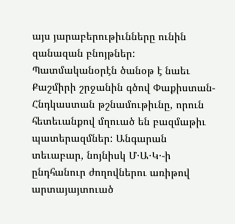այս յարաբերութիւնները ունին զանազան բնոյթներ: Պատմականօրէն ծանօթ է նաեւ Քաշմիրի շրջանին գծով Փաքիստան-Հնդկաստան թշնամութիւնը, որուն հետեւանքով մղուած են բազմաթիւ պատերազմներ: Անգարան տեւաբար, նոյնիսկ Մ․Ա․Կ․-ի ընդհանուր ժողովներու առիթով արտայայտուած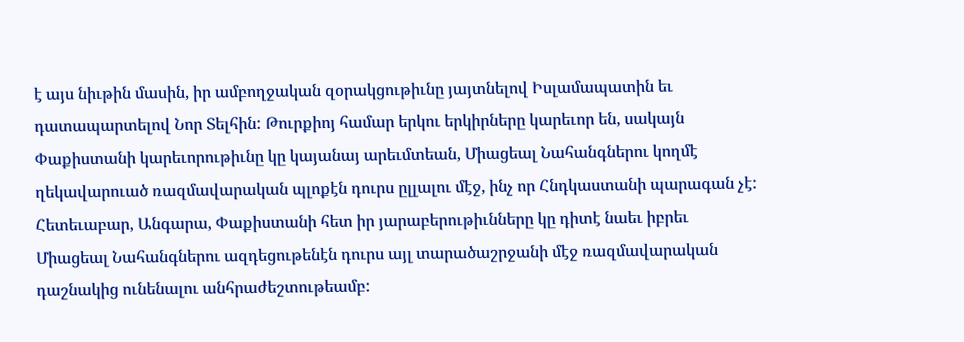է այս նիւթին մասին, իր ամբողջական զօրակցութիւնը յայտնելով Իսլամապատին եւ դատապարտելով Նոր Տելհին: Թուրքիոյ համար երկու երկիրները կարեւոր են, սակայն Փաքիստանի կարեւորութիւնը կը կայանայ արեւմտեան, Միացեալ Նահանգներու կողմէ ղեկավարուած ռազմավարական պլոքէն դուրս ըլլալու մէջ, ինչ որ Հնդկաստանի պարագան չէ: Հետեւաբար, Անգարա, Փաքիստանի հետ իր յարաբերութիւնները կը դիտէ նաեւ իբրեւ Միացեալ Նահանգներու ազդեցութենէն դուրս այլ տարածաշրջանի մէջ ռազմավարական դաշնակից ունենալու անհրաժեշտութեամբ: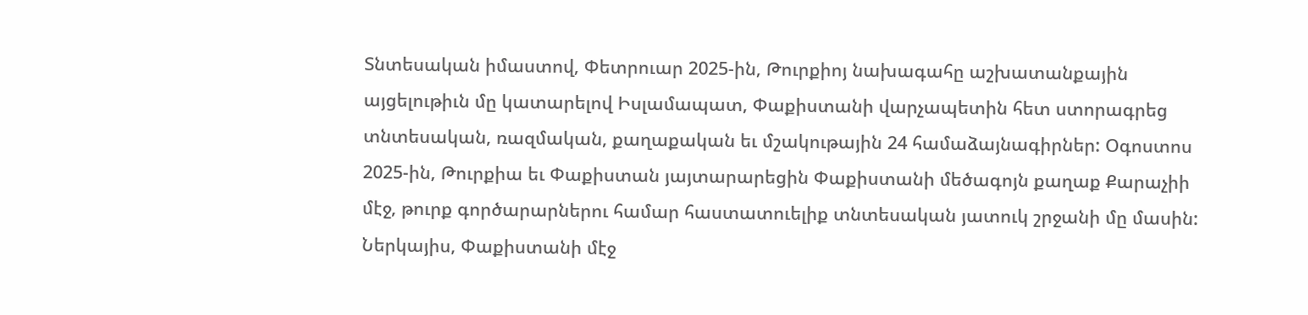Տնտեսական իմաստով, Փետրուար 2025-ին, Թուրքիոյ նախագահը աշխատանքային այցելութիւն մը կատարելով Իսլամապատ, Փաքիստանի վարչապետին հետ ստորագրեց տնտեսական, ռազմական, քաղաքական եւ մշակութային 24 համաձայնագիրներ: Օգոստոս 2025-ին, Թուրքիա եւ Փաքիստան յայտարարեցին Փաքիստանի մեծագոյն քաղաք Քարաչիի մէջ, թուրք գործարարներու համար հաստատուելիք տնտեսական յատուկ շրջանի մը մասին:
Ներկայիս, Փաքիստանի մէջ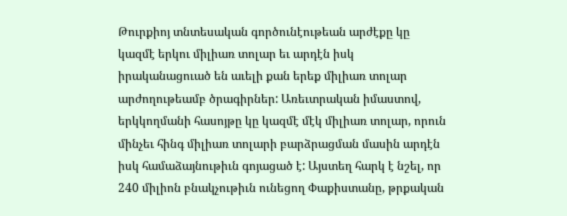Թուրքիոյ տնտեսական գործունէութեան արժէքը կը կազմէ երկու միլիառ տոլար եւ արդէն իսկ իրականացուած են աւելի քան երեք միլիառ տոլար արժողութեամբ ծրագիրներ: Առեւտրական իմաստով, երկկողմանի հասոյթը կը կազմէ մէկ միլիառ տոլար, որուն մինչեւ հինգ միլիառ տոլարի բարձրացման մասին արդէն իսկ համաձայնութիւն գոյացած է: Այստեղ հարկ է նշել, որ 240 միլիոն բնակչութիւն ունեցող Փաքիստանը, թրքական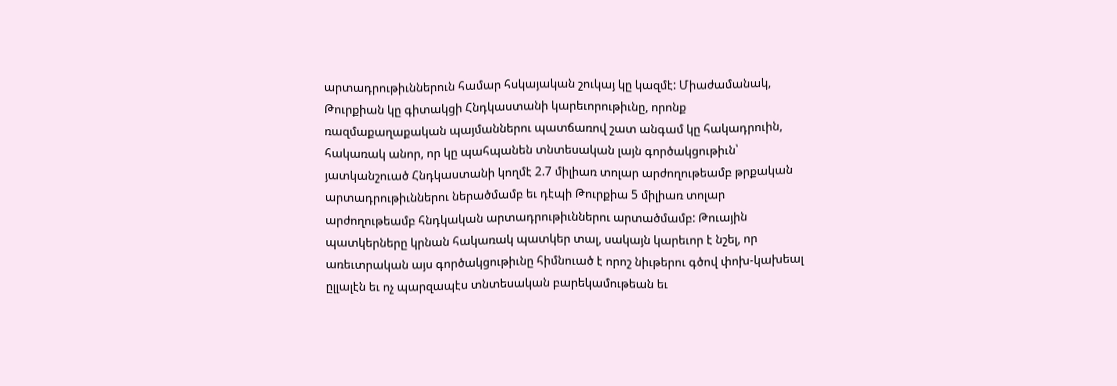արտադրութիւններուն համար հսկայական շուկայ կը կազմէ: Միաժամանակ, Թուրքիան կը գիտակցի Հնդկաստանի կարեւորութիւնը, որոնք ռազմաքաղաքական պայմաններու պատճառով շատ անգամ կը հակադրուին, հակառակ անոր, որ կը պահպանեն տնտեսական լայն գործակցութիւն՝ յատկանշուած Հնդկաստանի կողմէ 2.7 միլիառ տոլար արժողութեամբ թրքական արտադրութիւններու ներածմամբ եւ դէպի Թուրքիա 5 միլիառ տոլար արժողութեամբ հնդկական արտադրութիւններու արտածմամբ: Թուային պատկերները կրնան հակառակ պատկեր տալ, սակայն կարեւոր է նշել, որ առեւտրական այս գործակցութիւնը հիմնուած է որոշ նիւթերու գծով փոխ-կախեալ ըլլալէն եւ ոչ պարզապէս տնտեսական բարեկամութեան եւ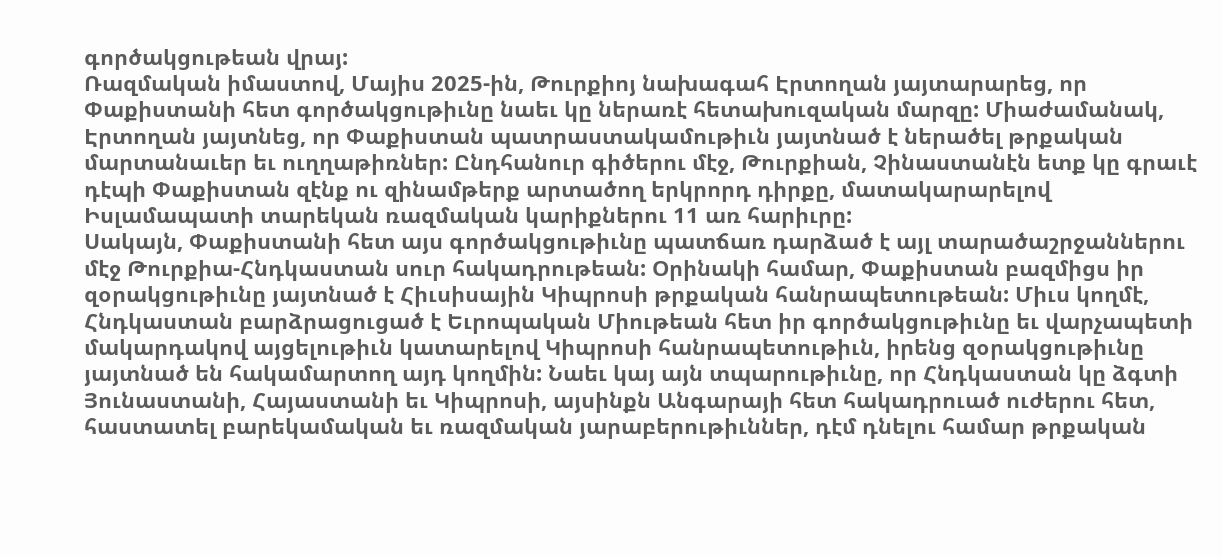գործակցութեան վրայ:
Ռազմական իմաստով, Մայիս 2025-ին, Թուրքիոյ նախագահ Էրտողան յայտարարեց, որ Փաքիստանի հետ գործակցութիւնը նաեւ կը ներառէ հետախուզական մարզը: Միաժամանակ, Էրտողան յայտնեց, որ Փաքիստան պատրաստակամութիւն յայտնած է ներածել թրքական մարտանաւեր եւ ուղղաթիռներ: Ընդհանուր գիծերու մէջ, Թուրքիան, Չինաստանէն ետք կը գրաւէ դէպի Փաքիստան զէնք ու զինամթերք արտածող երկրորդ դիրքը, մատակարարելով Իսլամապատի տարեկան ռազմական կարիքներու 11 առ հարիւրը:
Սակայն, Փաքիստանի հետ այս գործակցութիւնը պատճառ դարձած է այլ տարածաշրջաններու մէջ Թուրքիա-Հնդկաստան սուր հակադրութեան: Օրինակի համար, Փաքիստան բազմիցս իր զօրակցութիւնը յայտնած է Հիւսիսային Կիպրոսի թրքական հանրապետութեան: Միւս կողմէ, Հնդկաստան բարձրացուցած է Եւրոպական Միութեան հետ իր գործակցութիւնը եւ վարչապետի մակարդակով այցելութիւն կատարելով Կիպրոսի հանրապետութիւն, իրենց զօրակցութիւնը յայտնած են հակամարտող այդ կողմին: Նաեւ կայ այն տպարութիւնը, որ Հնդկաստան կը ձգտի Յունաստանի, Հայաստանի եւ Կիպրոսի, այսինքն Անգարայի հետ հակադրուած ուժերու հետ, հաստատել բարեկամական եւ ռազմական յարաբերութիւններ, դէմ դնելու համար թրքական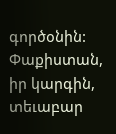գործօնին: Փաքիստան, իր կարգին, տեւաբար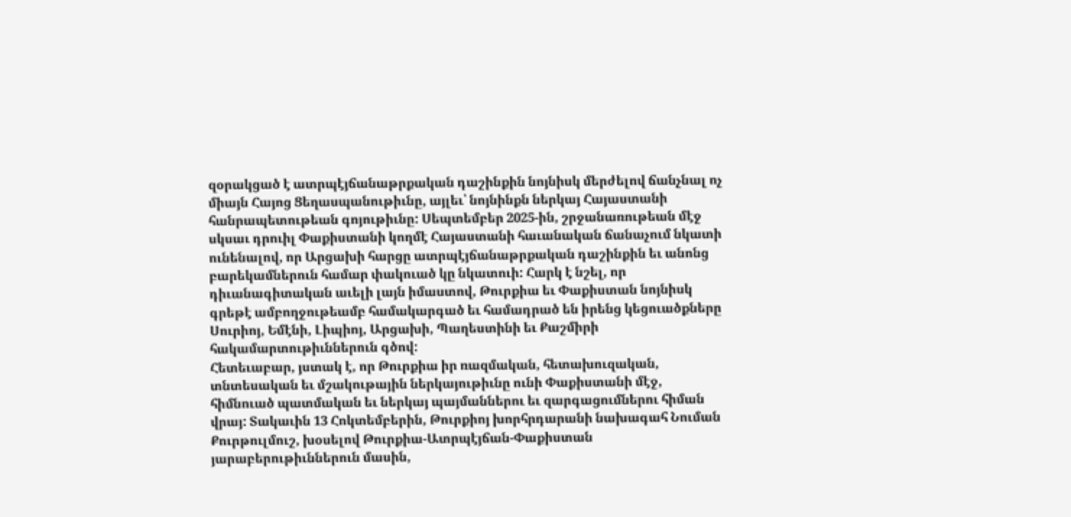զօրակցած է ատրպէյճանաթրքական դաշինքին նոյնիսկ մերժելով ճանչնալ ոչ միայն Հայոց Ցեղասպանութիւնը, այլեւ՝ նոյնինքն ներկայ Հայաստանի հանրապետութեան գոյութիւնը: Սեպտեմբեր 2025-ին, շրջանառութեան մէջ սկսաւ դրուիլ Փաքիստանի կողմէ Հայաստանի հաւանական ճանաչում նկատի ունենալով, որ Արցախի հարցը ատրպէյճանաթրքական դաշինքին եւ անոնց բարեկամներուն համար փակուած կը նկատուի: Հարկ է նշել, որ դիւանագիտական աւելի լայն իմաստով, Թուրքիա եւ Փաքիստան նոյնիսկ գրեթէ ամբողջութեամբ համակարգած եւ համադրած են իրենց կեցուածքները Սուրիոյ, Եմէնի, Լիպիոյ, Արցախի, Պաղեստինի եւ Քաշմիրի հակամարտութիւններուն գծով:
Հետեւաբար, յստակ է, որ Թուրքիա իր ռազմական, հետախուզական, տնտեսական եւ մշակութային ներկայութիւնը ունի Փաքիստանի մէջ, հիմնուած պատմական եւ ներկայ պայմաններու եւ զարգացումներու հիման վրայ: Տակաւին 13 Հոկտեմբերին, Թուրքիոյ խորհրդարանի նախագահ Նուման Քուրթուլմուշ, խօսելով Թուրքիա-Ատրպէյճան-Փաքիստան յարաբերութիւններուն մասին,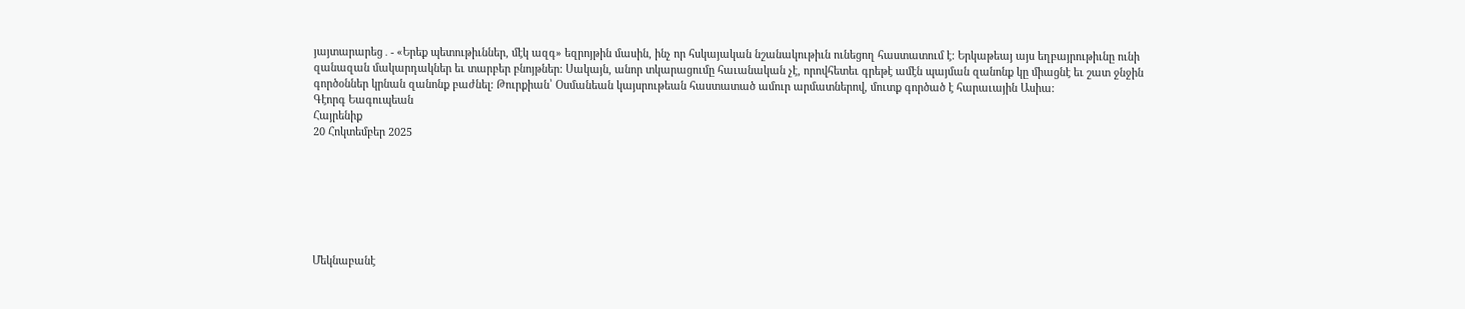յայտարարեց․- «Երեք պետութիւններ, մէկ ազգ» եզրոյթին մասին, ինչ որ հսկայական նշանակութիւն ունեցող հաստատում է: Երկաթեայ այս եղբայրութիւնը ունի զանազան մակարդակներ եւ տարբեր բնոյթներ: Սակայն, անոր տկարացումը հաւանական չէ, որովհետեւ գրեթէ ամէն պայման զանոնք կը միացնէ եւ շատ ջնջին գործօններ կրնան զանոնք բաժնել: Թուրքիան՝ Օսմանեան կայսրութեան հաստատած ամուր արմատներով, մուտք գործած է հարաւային Ասիա:
Գէորգ Եագուպեան
Հայրենիք
20 Հոկտեմբեր 2025







Մեկնաբանէ